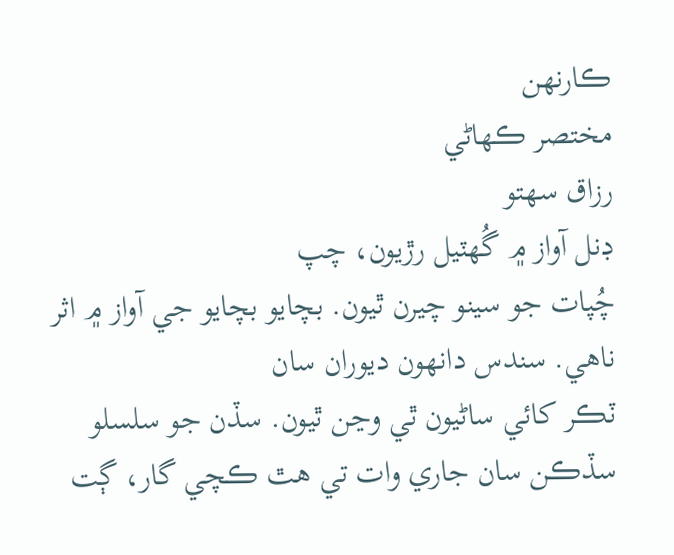ڪارنھن
مختصر ڪھاڻي
رزاق سھتو
ڊنل آواز ۾ گُهٽيل رڙيون، چپ
چُپات جو سينو چيرن ٿيون. بچايو بچايو جي آواز ۾ اثر ناھي. سندس دانھون ديوران سان
ٽڪر کائي ساڻيون ٿي وڃن ٿيون. سڏن جو سلسلو سڏڪن سان جاري وات تي ھٿ ڪچي گار، ڳت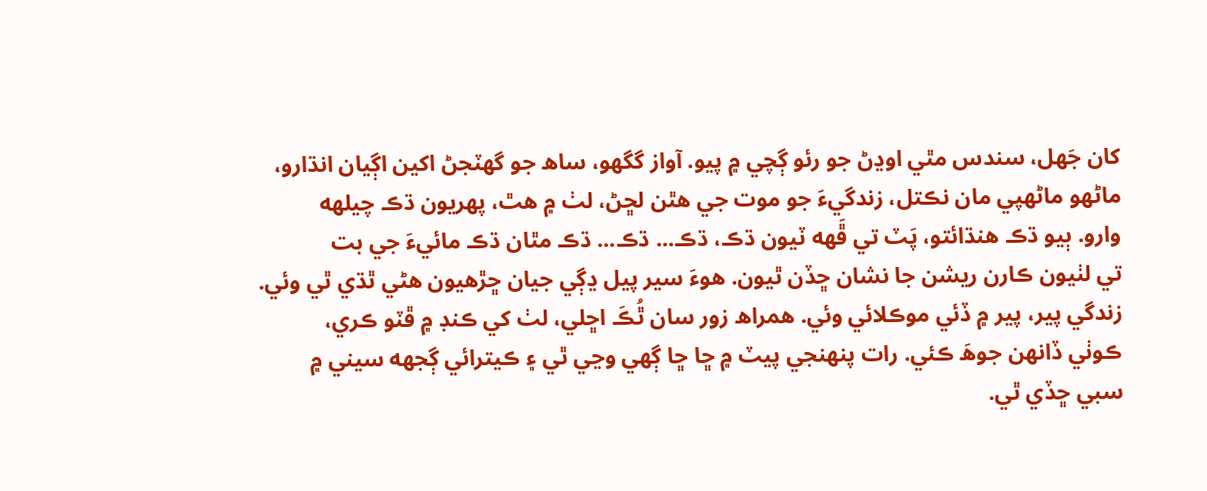کان جَهل، سندس مٿي اوڍڻ جو رئو ڳچي ۾ پيو. آواز گگھو، ساھ جو گهٽجڻ اکين اڳيان انڌارو،
ماڻھو ماڻھپي مان نڪتل، زندگيءَ جو موت جي ھٿن لڇڻ، لٺ ۾ هٿ، پھريون ڌڪ چيلھه
وارو. ٻيو ڌڪ ھنڌائتو، پَٽ تي ڦَھه ٽيون ڌڪ، ڌڪ... ڌڪ... ڌڪ مٿان ڌڪ مائيءَ جي بت
تي لٺيون ڪارن ريشن جا نشان ڇڏن ٿيون. ھوءَ سير پيل ڍڳي جيان ڇڙھيون ھڻي ٿڌي ٿي وئي.
زندگي پير، پير ۾ ڏئي موڪلائي وئي. ھمراھ زور سان ٿُڪَ اڇلي، لٺ کي ڪنڊ ۾ ڦٽو ڪري،
ڪوٺي ڏانھن جوھَ ڪئي. رات پنھنجي پيٽ ۾ ڇا ڇا ڳھي وڃي ٿي ۽ ڪيترائي ڳجهه سيني ۾
سبي ڇڏي ٿي.